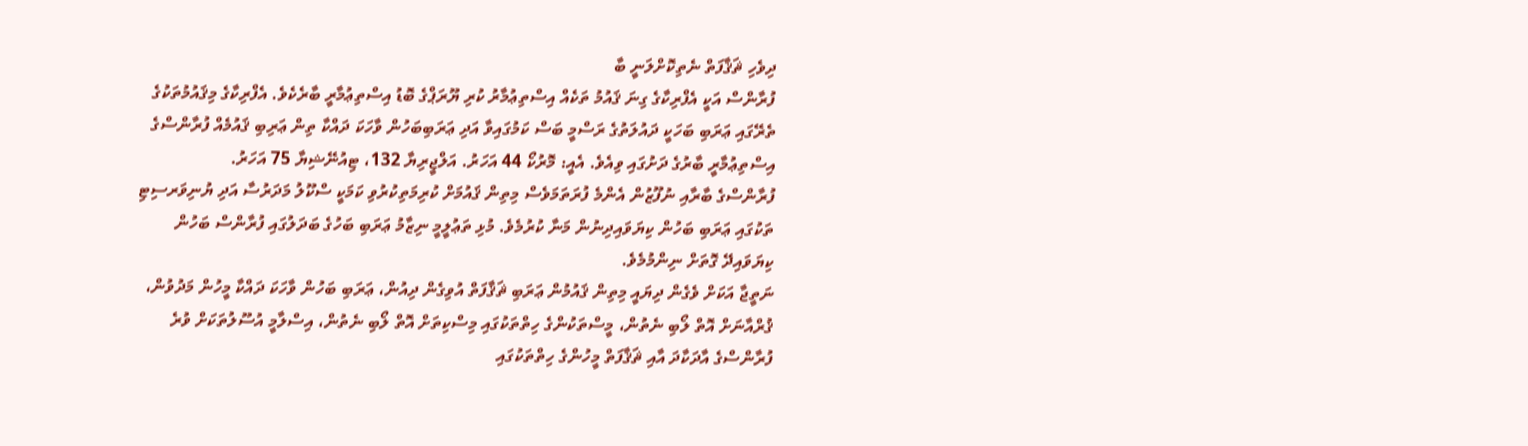ދިވެހި ޘަޤާފަތް ނެތިކޮށްލަނީ ބާ
ފުރާންސް އަކީ އެފްރިކާގެ ގިނަ ޤައުމު ތަކެއް އިސްތިޢުމާރު ކުރި ޔޫރަޕްގެ ބޮޑު އިސްތިޢުމާރީ ބާރެކެވެ. އެފްރިކާގެ މިޤައުމުތަކުގެ ތެރޭގައި ޢަރަބި ބަހަކީ ދައުލަތުގެ ރަސްމީ ބަސް ކަމުގައިވާ އަދި ޢަރަބިބަހުން ވާހަކަ ދައްކާ ތިން ޢަރިބި ޤައުމެއް ފުރާންސްގެ އިސްތިޢުމާރީ ބާރުގެ ދަށުގައި ވިއެވެ. އެއީ: މޮރުކޯ 44 އަހަރު. އަލްޖީރިޔާ 132، ޓިއުނޭޝިޔާ 75 އަހަރު.
ފުރާންސްގެ ބާރާއި ނުފޫޒުން އެންމެ ފުރަތަމަވެސް މިތިން ޤައުމަށް ކުރިމަތިކުރުވި ކަމަކީ ސްކޫލު މަދަރުސާ އަދި ޔުނިވަރސިޓި ތަކުގައި ޢަރަބި ބަހުން ކިޔަވައިދިނުން މަނާ ކުރުމެވެ. މުޅި ތަޢުލީމީ ނިޒާމު ޢަރަބި ބަހުގެ ބަދަލުގައި ފުރާންސް ބަހުން ކިޔަވައިދޭ ގޮތަށް ނިންމުމެވެ.
ނަތީޖާ އަކަށް ވެގެން ދިޔައީ މިތިން ޤައުމުން ޢަރަބި ޘަޤާފަތް އުވިގެން ދިއުން، ޢަރަބި ބަހުން ވާހަކަ ދައްކާ މީހުން މަދުވުން، ޤުރްއާނަށް އޮތް ލޯބި ނެތުން، މީސްތަކުންގެ ހިތްތަކުގައި މިސްކިތަށް އޮތް ލޯބި ނެތުން، އިސްލާމީ އުސޫލުތަކަށް ވުރެ ފުރާންސްގެ އާދަކާދަ އާއި ޘަޤާފަތް މީހުންގެ ހިތްތަކުގައި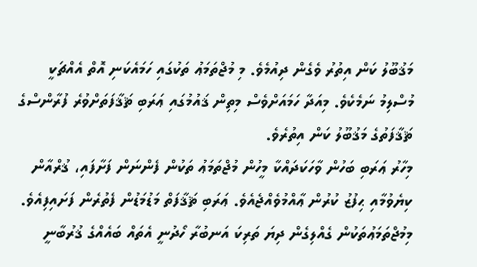މަޤުބޫލު ކަން އިތުރު ވެގެން ދިއުމެވެ. މި މުޖްތަމަޢު ތަކުގައި ހަމައެކަނި އޮތް އެއްޗަކީ މުސްލިމު ނަމެކެވެ. މިއަދާ ހަމައަށްވެސް މިތިން ޤައުމުގައި ޢަރަބި ޘަޤާފަތަށްވުރެ ފުރާންސްގެ ޘަޤާފަތުގެ މަޤުބޫލު ކަން އިތުރެވެ.
މިހާރު ޢަރަބި ބަހުން ވާހަކަދައްކާ މީހުން މުޖްތަމަޢު ތަކުން ފެންނަން ފަށާފައި، ޤުރްއާން ކިޔެވުމާއި ޙިފުޒު ކުރުން ޢާއްމުވެއްޖެއެވެ. ޢަރަބި ޘަޤާފަތް މަޑުމަޑުން ފެތުރެން ފަށައިފިއެވެ.
މިމުޖްތަމަޢުތަކުން ގެއްލިގެން ދިޔަ ތަރިކަ އަނބުރާ ހޯދުނީ އެތައް ބައެއްގެ ޤުރުބާނީ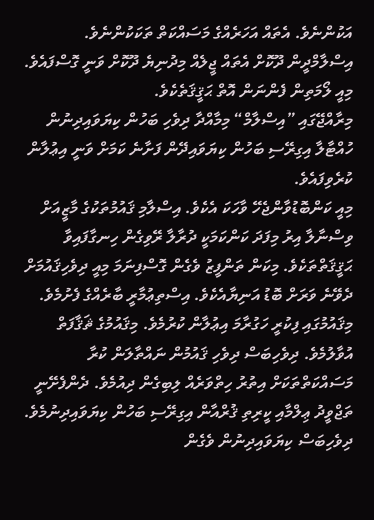އަކުންނެވެ. އެތައް އަހަރެއްގެ މަސައްކަތް ތަކަކުންނެވެ. އިސްލާމްދީން ދޫކޮށް އެތައް ޖީލެއް މިދުނިޔެ ދޫކޮށް ވަނީ ގޮސްފައެވެ. މިއީ ލޯމަތިން ފެންނަން އޮތް ޙަޤީޤަތެކެވެ.
މިރާއްޖޭގައި ”އިސްލާމް“ މިމާއްދާ ދިވެހި ބަހުން ކިޔަވައިދިނުން ހުއްޓާލާ އިގިރޭސި ބަހުން ކިޔަވައިދޭން ފަށާނެ ކަމަށް ވަނީ އިޢުލާން ކުރެވިފައެވެ.
މިއީ ކަންބޮޑުވާންޖެހޭ ވާހަކަ އެކެވެ. އިސްލާމި ޤައުމުތަކުގެ މާޒީއަށް ވިސްނާލާ އިރު މިފަދަ ކަންކަމަކީ ދުރާލާ ރޭވިގެން ހިނގާފައިވާ ޙަޤީޤަތްތަކެވެ. މިކަން ތަންފީޒު ވެގެން ގޮސްފިނަމަ މިއީ ދިވެހިޤައުމަށް ދެވޭނެ ވަރަށް ބޮޑު އަނިޔާއެކެވެ. އިސްތިޢުމާރީ ބާރެއްގެ ފެށުމެވެ. މިޤައުމުގައި ފިކުރީ ހަގުރާމަ އިޢުލާން ކުރުމެވެ. މިޤައުމުގެ ޘަޤާފަތް އުވާލުމެވެ. ދިވެހިބަސް ދިވެހި ޤައުމުން ނައްތާލަން ކުރާ މަސައްކަތްތަކަށް އިތުރު ހިތްވަރެއް ލިބިގެން ދިއުމެވެ. ދެންފެށޭނީ ތަޖްވީދު ޢިލްމާއި ކީރިތި ޤުރްއާން އިގިރޭސި ބަހުން ކިޔަވައިދިނުމެވެ. ދިވެހިބަސް ކިޔަވައިދިނުން ވެގެން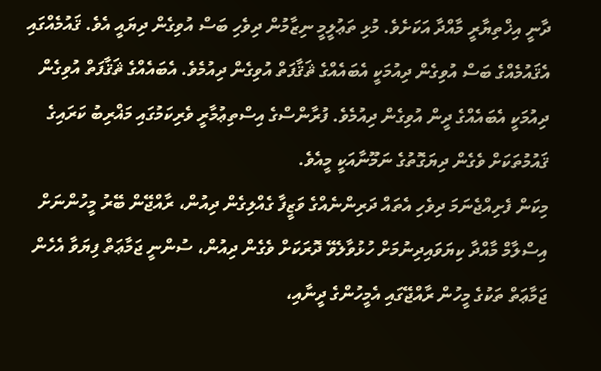ދާނީ އިޚްތިޔާރީ މާއްދާ އަކަށެވެ. މުޅި ތަޢުލީމީ ނިޒާމުން ދިވެހި ބަސް އުވިގެން ދިޔައީ އެވެ. ޤައުމެއްގައި އެޤައުމެއްގެ ބަސް އުވިގެން ދިއުމަކީ އެބައެއްގެ ޘަޤާފަތް އުވިގެން ދިއުމެވެ. އެބައެއްގެ ޘަޤާފަތް އުވިގެން ދިއުމަކީ އެބައެއްގެ ދީން އުވިގެން ދިއުމެވެ. ފުރާންސްގެ އިސްތިޢުމާރީ ވެރިކަމުގައި މަޣްރިބު ކަރައިގެ ޤައުމުތަކަށް ވެގެން ދިޔަގޮތުގެ ނަމޫނާއަކީ މީއެވެ.
މިކަން ފެށިއްޖެނަމަ ދިވެހި އެތައް ދަރިންނެއްގެ ވަޒީފާ ގެއްލިގެން ދިއުން، ރާއްޖޭން ބޭރު މީހުންނަށް އިސްލާމް މާއްދާ ކިޔަވައިދިނުމަށް ހުޅުވާލެވޭ ދޮރަކަށް ވެގެން ދިއުން، ސުންނީ ޖަމާޢަތް ފިޔަވާ އެހެން ޖަމާޢަތް ތަކުގެ މީހުން ރާއްޖޭގައި އެމީހުންގެ ދީނާއި،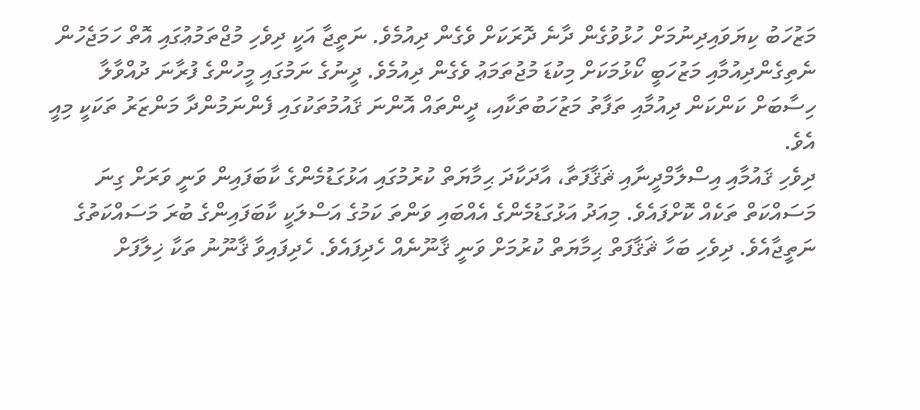މަޒުހަބު ކިޔަވައިދިނުމަށް ހުޅުވުގެން ދާނެ ދޮރަކަށް ވެގެން ދިއުމެވެ. ނަތީޖާ އަކީ ދިވެހި މުޖްތަމުޢުގައި އޮތް ހަމަޖެހުން ނެތިގެންދިއުމާއި މަޒުހަބީ ކޯޅުމަކަށް މިކުޑަ މުޖުތަމަޢު ވެގެން ދިއުމެވެ. ދީނުގެ ނަމުގައި މީހުންގެ ފުރާނަ ދުއްވާލާ ހިސާބަށް ކަންކަން ދިއުމާއި ތަފާތު މަޒުހަބުތަކާއި، ދީންތައް އޮންނަ ޤައުމުތަކުގައި ފެންނަމުންދާ މަންޒަރު ތަކަކީ މިއީ އެވެ.
ދިވެހި ޤައުމާއި އިސްލާމްދީނާއި ޘަޤާފަތާ، އާދަކާދަ ޙިމާޔަތް ކުރުމުގައި އަޅުގަޑުމެންގެ ކާބަފައިން ވަނީ ވަރަށް ގިނަ މަސައްކަތް ތަކެއް ކޮށްފައެވެ. މިއަދު އަޅުގަޑުމެންގެ އެއްބައި ވަންތަ ކަމުގެ އަސްލަކީ ކާބަފައިންގެ ބުރަ މަސައްކަތުގެ ނަތީޖާއެވެ. ދިވެހި ބަހާ ޘަޤާފަތް ޙިމާޔަތް ކުރުމަށް ވަނީ ޤާނޫނެއް ހެދިފައެވެ. ހެދިފައިވާ ޤާނޫނު ތަކާ ޚިލާފަށް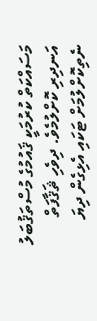މަސައްކަތް ކުރުމަކީ ޤައުމުގެ މުސްތަޤުބަލު އަނދިރި ކޮށްލުމެވެ. ދިވެހި ޘަޤާފަތް ނެތިކޮށްލުމަށް ޓަކައި އެޅިގެން ދިޔަ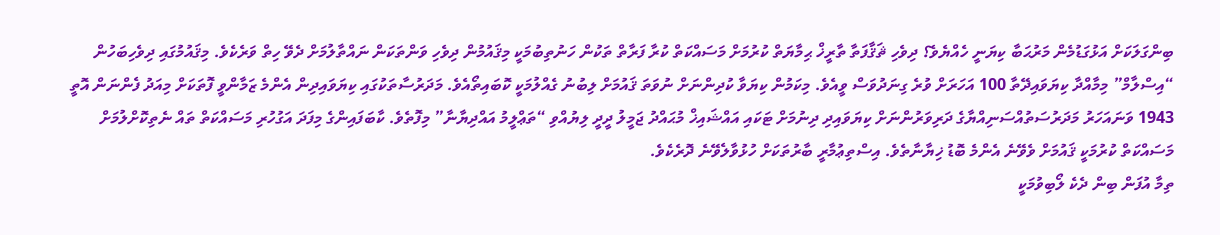ބިންގަލަކަށް އަޅުގަޑުމެން މަރުޙަބާ ކިޔަނީ ހެއްޔެވެ؟ ދިވެހި ޘަޤާފަތާ ތާރީޚް ޙިމާޔަތް ކުރުމަށް މަސައްކަތް ކުރާ ފަރާތް ތަކުން ހަނުތިބުމަކީ މިޤައުމުން ދިވެހި ވަންތަކަން ނައްތާލުމަށް ދެވޭ ހިތް ވަރެކެވެ. މިޤައުމުގައި ދިވެހިބަހުން “އިސްލާމް” މިމާއްދާ ކިޔަވައިދޭތާ 100 އަހަރަށް ވުރެ ގިނަދުވަސް ވީއެވެ. މިކަމުން ކިޔަވާ ކުދިންނަށް ނުވަތަ ޤައުމަށް ލިބުނު ގެއްލުމަކީ ކޮބައިތޯއެވެ. މަދަރުސާތަކުގައި ކިޔަވައިދިން އެންމެ ޒަމާންވީ ފޮތަކަށް މިއަދު ފެންނަން އޮތީ 1943 ވަނައަހަރު މަދަރުސަތުއްސަނިއްޔާގެ ދަރިވަރުންނަށް ކިޔަވައިދި ދިނުމަށް ޓަކައި އައްޝައިޚް މުޙައްދު ޖަމީލު ދީދީ ލިޔުއްވި “ތަޢްލީމު އައްދިޔާނާ” މިފޮތެވެ. ކާބަފައިންގެ މިފަދަ އަގުހުރި މަސައްކަތް ތައް ނެތިކޮށްލުމަށް މަސައްކަތް ކުރުމަކީ ޤައުމަށް ވެވޭނެ އެންމެ ބޮޑު ޚިޔާނާތެވެ. އިސްތިޢުމާރީ ބާރުތަކަށް ހުޅުވާލެވޭނެ ދޮރެކެވެ.
ތިމާ އުފަން ބިން ދެކެ ލޯބިވުމަކީ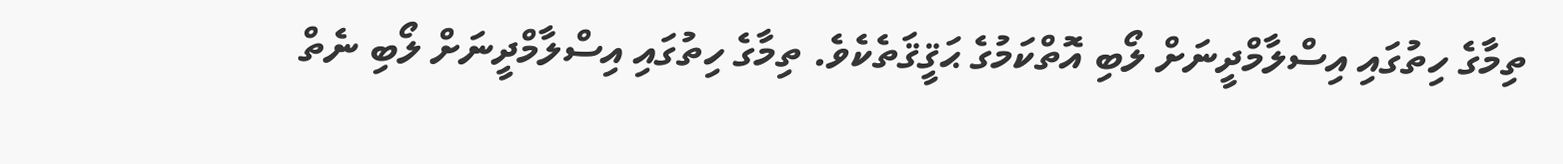ތިމާގެ ހިތުގައި އިސްލާމްދީނަށް ލޯބި އޮތްކަމުގެ ޙަޤީޤަތެކެވެ. ތިމާގެ ހިތުގައި އިސްލާމްދީނަށް ލޯބި ނެތް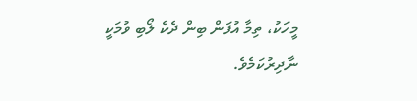މީހަކު، ތިމާ އުފަން ބިން ދެކެ ލޯބި ވުމަކީ ނާދިރުކަމެވެ.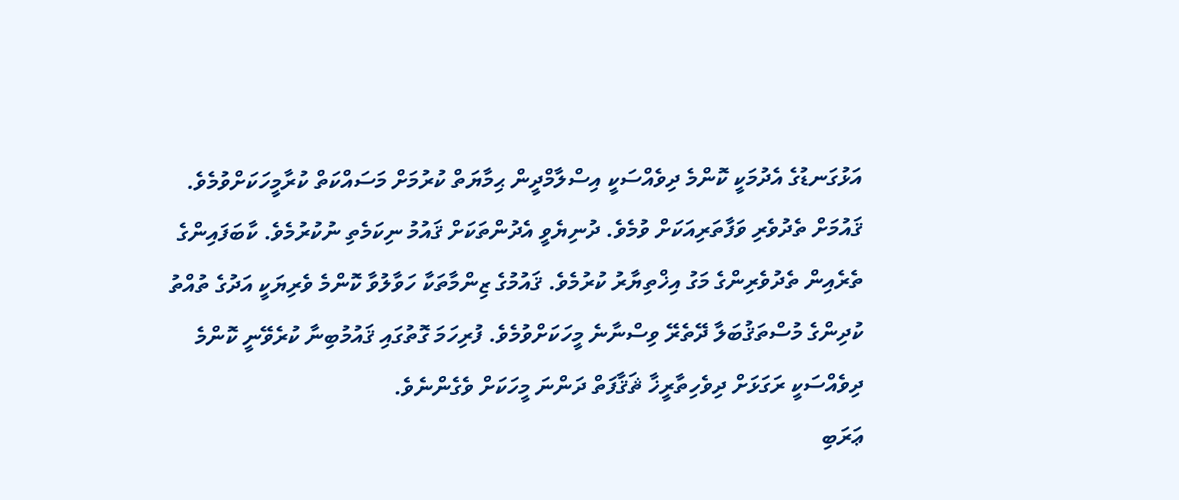އަޅުގަނޑުގެ އެދުމަކީ ކޮންމެ ދިވެއްސަކީ އިސްލާމްދީން ޙިމާޔަތް ކުރުމަށް މަސައްކަތް ކުރާމީހަކަށްވުމެވެ. ޤައުމަށް ތެދުވެރި ވަފާތަރިއަކަށް ވުމެވެ. ދުނިޔެވީ އެދުންތަކަށް ޤައުމު ނިކަމެތި ނުކުރުމެވެ. ކާބަފައިންގެ ތެރެއިން ތެދުވެރިންގެ މަގު އިޚްތިޔާރު ކުރުމެވެ. ޤައުމުގެ ޒިންމާތަކާ ހަވާލުވާ ކޮންމެ ވެރިޔަކީ އަދުގެ ތުއްތު ކުދިންގެ މުސްތަޤުބަލާ ދޭތެރޭ ވިސްނާނެ މީހަކަށްވުމެވެ. ފުރިހަމަ ގޮތުގައި ޤައުމުބިނާ ކުރެވޭނީ ކޮންމެ ދިވެއްސަކީ ރަގަޅަށް ދިވެހިތާރީޚާ ޘަޤާފަތް ދަންނަ މީހަކަށް ވެގެންނެވެ.
ޢަރަބި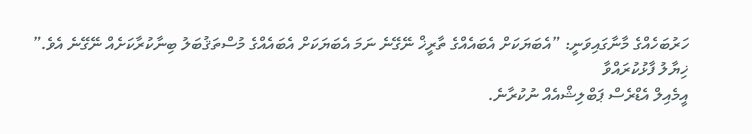ހަރުބަހެއްގެ މާނާގައިވަނީ: ”އެބަޔަކަށް އެބައެއްގެ ތާރީޚް ނޭގޭނެ ނަމަ އެބަޔަކަށް އެބައެއްގެ މުސްތަޤުބަލު ބިނާކުރާކަށެއް ނޭގޭނެ އެވެ.”
ޚިޔާލު ފާޅުކުރައްވާ
އީމެއިލް އެޑްރެސް ޕަބްލިޝްއެއް ނުކުރާނެ.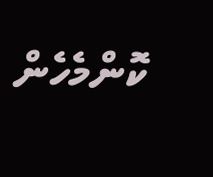ކޮންމެހެން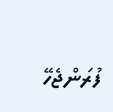ފުރަންޖެހޭ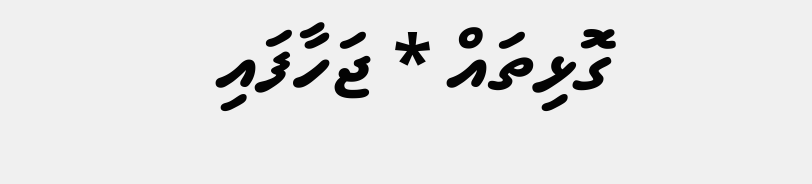ގޮޅިތައް * ޖަހާފައި